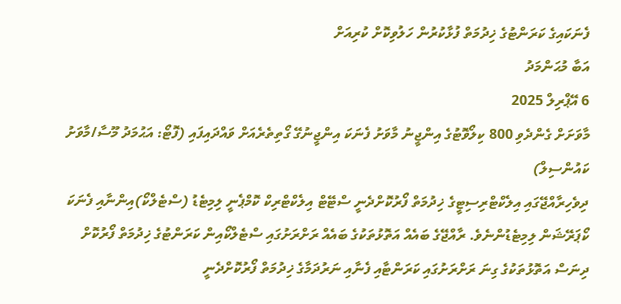ފެނަކައިގެ ކަރަންޓުގެ ޚިދުމަތް ފުޅާކުރުން ހަލުވިކޮށް ކުރިއަށް
އަބާ މުޙަންމަދު
6 އޭޕްރިލް 2025
މާވަށަށް ގެންދެވި 800 ކިލޯވޮޓުގެ އިންޖީނު މާވަށު ފެނަކަ އިންޖީނުގޭ ގޯތިތެރެއަށް ވައްދައިފައި (ފޮޓޯ: އަޙުމަދު މޫސާ/މާވަށު ކައުންސިލް)
ދިވެހިރާއްޖޭގައި އިލެކްޓްރިސިޓީގެ ޚިދުމަތް ފޯރުކޮށްދެނީ ސްޓޭޓް އިލެކްޓްރިކް ކޮމްޕެނީ ލިމިޓެޑު (ސްޓެލްކޯ)އިންނާއި ފެނަކަ ކޯޕަރޭޝަން ލިމިޓެޑުންނެވެ. ރާއްޖޭގެ ބައެއް އަތޮޅުތަކުގެ ބައެއް ރަށްރަށުގައި ސްޓެލްކޯއިން ކަރަންޓުގެ ޚިދުމަތް ފޯރުކޮށް ދިނަސް އަތޮޅުތަކުގެ ގިނަ ރަށްރަށުގައި ކަރަންޓާއި ފެނާއި ނަރުދަމާގެ ޚިދުމަތް ފޯރުކޮށްދެނީ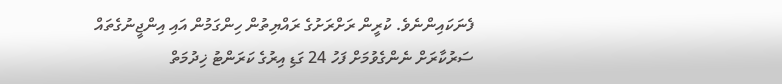ފެނަކައިންނެވެ. ކުރީން ރަށްރަށުގެ ރައްޔިތުން ހިންގަމުން އައި އިންޖީނުގެތައް ސަރުކާރަށް ނެންގެވުމަށް ފަހު 24 ގަޑި އިރުގެ ކަރަންޓު ޚިދުމަތް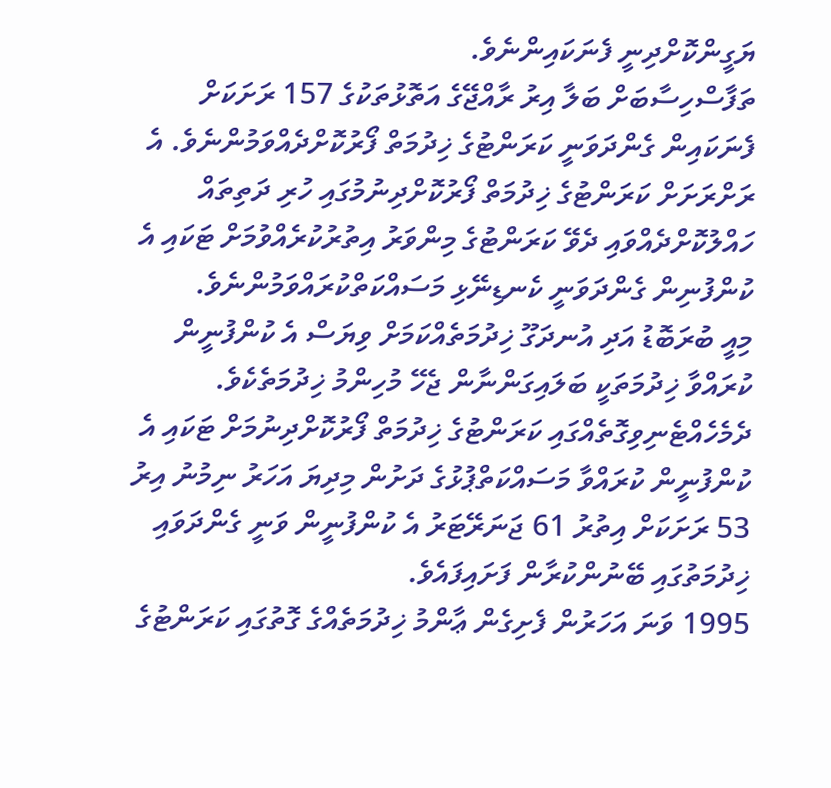ޔަގީންކޮށްދިނީ ފެނަކައިންނެވެ.
ތަފާސްހިސާބަށް ބަލާ އިރު ރާއްޖޭގެ އަތޮޅުތަކުގެ 157 ރަށަކަށް ފެނަކައިން ގެންދަވަނީ ކަރަންޓުގެ ޚިދުމަތް ފޯރުކޮށްދެއްވަމުންނެވެ. އެ ރަށްރަށަށް ކަރަންޓުގެ ޚިދުމަތް ފޯރުކޮށްދިނުމުގައި ހުރި ދަތިތައް ހައްލުކޮށްދެއްވައި ދެވޭ ކަރަންޓުގެ މިންވަރު އިތުރުކުރެއްވުމަށް ޓަކައި އެ ކުންފުނިން ގެންދަވަނީ ކެނޑިނޭޅި މަސައްކަތްކުރައްވަމުންނެވެ.
މިއީ ބުރަބޮޑު އަދި އުނދަގޫ ޚިދުމަތެއްކަމަށް ވިޔަސް އެ ކުންފުނީން ކުރައްވާ ޚިދުމަތަކީ ބަލައިގަންނާން ޖެހޭ މުހިންމު ޚިދުމަތެކެވެ. ދެމެހެއްޓެނިވިގޮތެއްގައި ކަރަންޓުގެ ޚިދުމަތް ފޯރުކޮށްދިނުމަށް ޓަކައި އެ ކުންފުނީން ކުރައްވާ މަސައްކަތްޕުޅުގެ ދަށުން މިދިޔަ އަހަރު ނިމުނު އިރު 53 ރަށަކަށް އިތުރު 61 ޖަނަރޭޓަރު އެ ކުންފުނީން ވަނީ ގެންދަވައި ޚިދުމަތުގައި ބޭނުންކުރާން ފަށައިފައެވެ.
1995 ވަނަ އަހަރުން ފެށިގެން ޢާންމު ޚިދުމަތެއްގެ ގޮތުގައި ކަރަންޓުގެ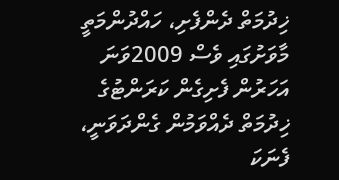ޚިދުމަތް ދެންފެށި، ހައްދުންމަތީ މާވަށުގައި ވެސް 2009ވަނަ އަހަރުން ފެށިގެން ކަރަންޓުގެ ޚިދުމަތް ދެއްވަމުން ގެންދަވަނީ، ފެނަކަ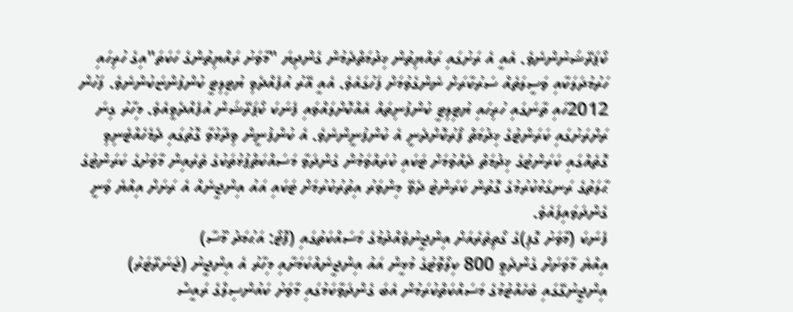ކޯޕަރޭޝަނުންނެވެ. އެއީ އެ ރަށުގައި ރައްޔިތުން ޚިދުމަތްދެމުން ގެންދިޔަ "މާވަށު ރައްޔިތުންގެ ހަކަތަ"އިގެ ހުރިހައި ހަރުމުދަލަކާއި ވަސީލަތެއް ސަރުކާރަށް ނެންގެވުމަށް ފަހުގައެވެ. އެއީ އޭރު އުފެއްދެވި ޔުޓިލިޓީ ކުންފުންޏަކުންނެވެ. ފަހުން 2012ހައި ތާނަގައި ހުރިހައި ޔުޓިލިޓީ ކުންފުނިތައް އެއްކޮށްލައްވައި ފެނަކަ ކޯޕަރޭޝަން އުފެއްދެވީއެވެ. މިހާރު ގިނަ ރަށްރަށުގައި ކަރަންޓުގެ ޚިދުމަތް ފޯރުކޮށްދެނީ އެ ކުންފުނީންނެވެ. އެ ކުންފުނީން ވިދާޅުވާ ގޮތުގައި ދެމެހެއްޓެނިވި ގޮތެއްގައި ކަރަންޓުގެ ޚިދުމަތް ދެއްވުމަށް ޓަކައި ކުރައްވަމުން ގެންދަވާ މަސައްކަތްޕުޅުތަކުގެ ތެރެއިން މާވަށުގެ ކަރަންޓުގެ ޙާލަތުގެ ރަނގަޅުކުރުމުގެ ގޮތުން ކަރަންޓު ދެވޭ މިންވަރު އިތުރުކުރުމަށް ޓަކައި އައު އިންޖީނެއް އެ ރަށަށް އިއްޔެ ވަނީ ގެންދަވައިފައެވެ.
ފެނަކަ (މާވަށު ގޮފި)ގެ ގޯތިތެރެއަށް އިންޖީނުވެއްދުމުގެ މަސައްކަތުގައި (ފޮޓޯ: އަޙުމަދު މޫސާ)
އިއްޔެ މާވަށަށް ގެންދެވީ 800 ކިލޯވޮޓުގެ މުޅީން އައު އިންޖީނެއްކަމަށާއި މިހާރު އެ އިންޖީނު (ޖަނަރޭޓަރު) އިންޖީނުގޭގައި ބެހެއްޓުމުގެ މަސައްކަތްކުރަމުން އެބަ ގެންދަވާކަމުގައި މާވަށު ކައުންސިލްގެ ރައީސް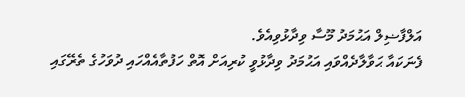އަލްފާޟިލް އަޙުމަދު މޫސާ ވިދާޅުވިއެވެ.
ފެނަކައާ ޙަވާލާދެއްވައި އަޙުމަދު ވިދާޅުވީ ކުރިއަށް އޮތް ހަފުތާއެއްހައި ދުވަހުގެ ތެރޭގައި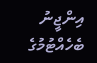އިންޖީނު ބެހެއްޓުމުގެ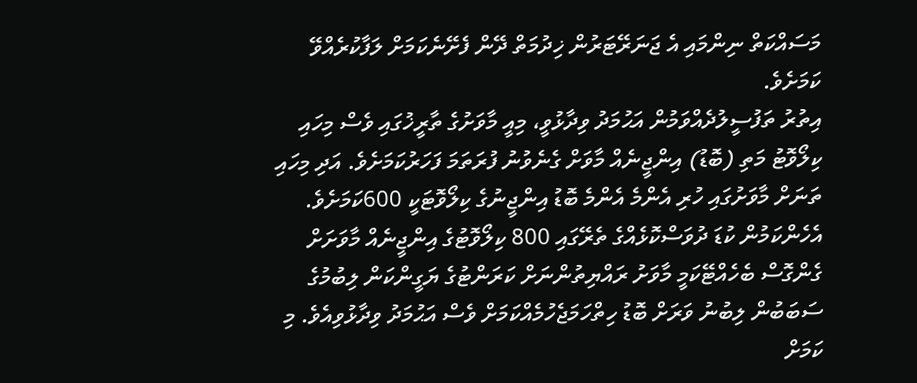މަސައްކަތް ނިންމައި އެ ޖަނަރޭޓަރުން ޚިދުމަތް ދޭން ފެށޭނެކަމަށް ލަފާކުރެއްވޭ ކަމަށެވެ.
އިތުރު ތަފުސީލުދެއްވަމުން އަޙުމަދު ވިދާޅުވީ، މިއީ މާވަށުގެ ތާރީޚުގައި ވެސް މިހައި ކިލޯވޮޓު މަތި (ބޮޑު) އިންޖީނެއް މާވަށް ގެނެވުނު ފުރަތަމަ ފަހަރުކަމަށެވެ. އަދި މިހައި ތަނަށް މާވަށުގައި ހުރި އެންމެ އެންމެ ބޮޑު އިންޖީނުގެ ކިލޯވޮޓަކީ 600ކަމަށެވެ. އެހެންކަމުން ކުޑަ ދުވަސްކޮޅެއްގެ ތެރޭގައި 800 ކިލޯވޮޓުގެ އިންޖީނެއް މާވަށަށް ގެންގޮސް ބެހެއްޓޭކަމީ މާވަށު ރައްޔިތުންނަށް ކަރަންޓުގެ ޔަގީންކަން ލިބުމުގެ ސަބަބުން ލިބުނު ވަރަށް ބޮޑު ހިތްހަމަޖެހުމެއްކަމަށް ވެސް އަޙުމަދު ވިދާޅުވިއެވެ. މި ކަމަށް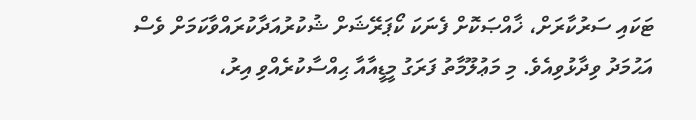ޓަކައި ސަރުކާރަށް، ޚާއްޞަކޮށް ފެނަކަ ކޯޕަރޭޝަށް ޝުކުރުއަދާކުރައްވާކަމަށް ވެސް އަޙުމަދު ވިދާޅުވިއެވެ. މި މަޢުލޫމާތު ފަރަގު މީޑީއާއާ ޙިއްސާކުރެއްވި އިރު،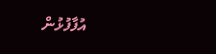އުފާފުޅުން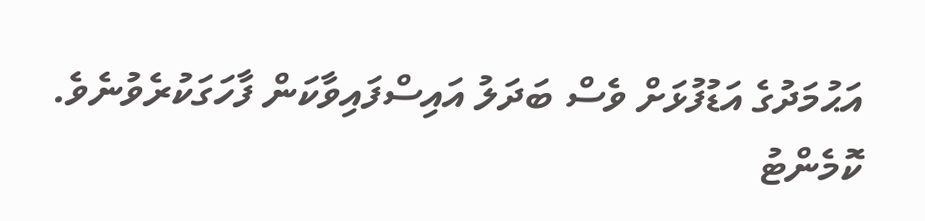އަޙުމަދުގެ އަޑުފުޅަށް ވެސް ބަދަލު އައިސްފައިވާކަން ފާހަގަކުރެވުނެވެ.
ކޮމެންޓު